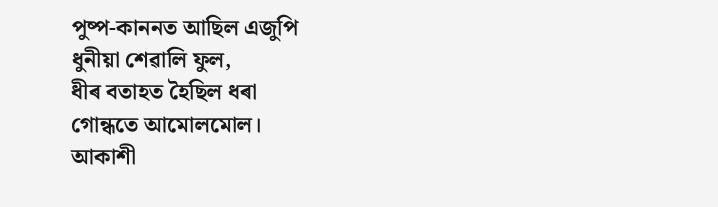পুষ্প-কাননত আছিল এজুপি
ধুনীয়া শেৱালি ফুল,
ধীৰ বতাহত হৈছিল ধৰা
গোন্ধতে আমোলমোল।
আকাশী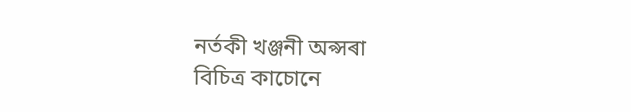নর্তকী খঞ্জনী অপ্সৰা
বিচিত্র কাচোনে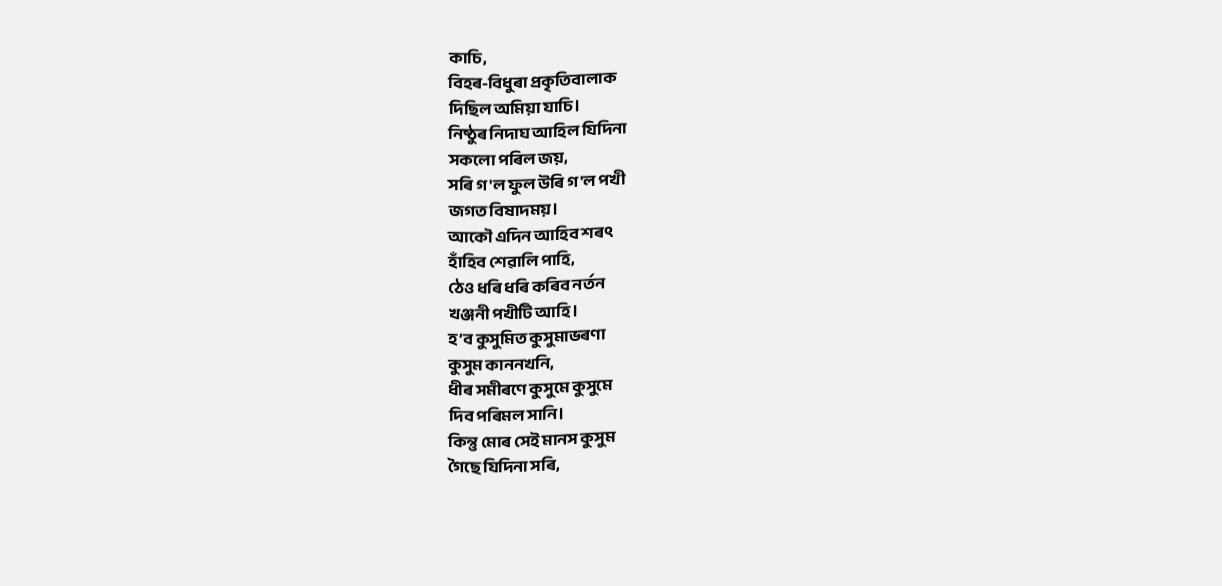কাচি,
বিহৰ-বিধুৰা প্ৰকৃতিবালাক
দিছিল অমিয়া যাচি।
নিষ্ঠুৰ নিদাঘ আহিল যিদিনা
সকলো পৰিল জয়,
সৰি গ'ল ফুল উৰি গ'ল পখী
জগত বিষাদময়।
আকৌ এদিন আহিব শৰৎ
হাঁহিব শেৱালি পাহি,
ঠেও ধৰি ধৰি কৰিব নর্তন
খঞ্জনী পখীটি আহি।
হ’ব কুসুমিত কুসুমাভৰণা
কুসুম কাননখনি,
ধীৰ সমীৰণে কুসুমে কুসুমে
দিব পৰিমল সানি।
কিন্তু মোৰ সেই মানস কুসুম
গৈছে যিদিনা সৰি,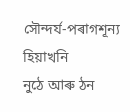সৌন্দর্য-পৰাগশূন্য হিয়াখনি
নুঠে আৰু ঠন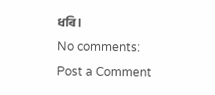ধৰি।
No comments:
Post a Comment